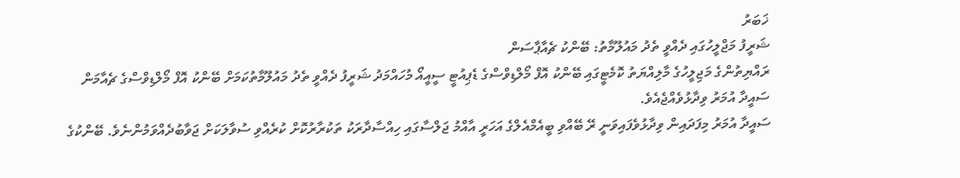ޚަބަރު
ޝަރީފު މަޖްލީހުގައި ދެއްވީ ތެދު މައުލޫމާތު: ބޭންކު ޗެއާޕާސަން
ރައްޔިތުންގެ މަޖިލީހުގެ މާލިއްޔަތު ކޮމެޓީގައި ބޭންކު އޮފް މޯލްޑިވްސްގެ ޑެޕިއުޓީ ސީއީއޯ މުހައްމަދު ޝަރީފު ދެއްވީ ތެދު މައުލޫމާތުކަމަށް ބޭންކު އޮފް މޯލްޑިވްސްގެ ޗެއާމަން ސައީދާ އުމަރު ވިދާޅުވެއްޖެއެވެ.
ސައީދާ އުމަރު މިފަދައިން ވިދާޅުވެފައިވަނީ ރޭ ބޭއްވި ބީއެމްއެލްގެ އަހަރީ އާއްމު ޖަލްސާގައި ހިއްސާދާރަކު ތަކުރާރުކޮށް ކުރެއްވި ސުވާލަކަށް ޖަވާބުދެއްވަމުންނެވެ. ބޭންކުގެ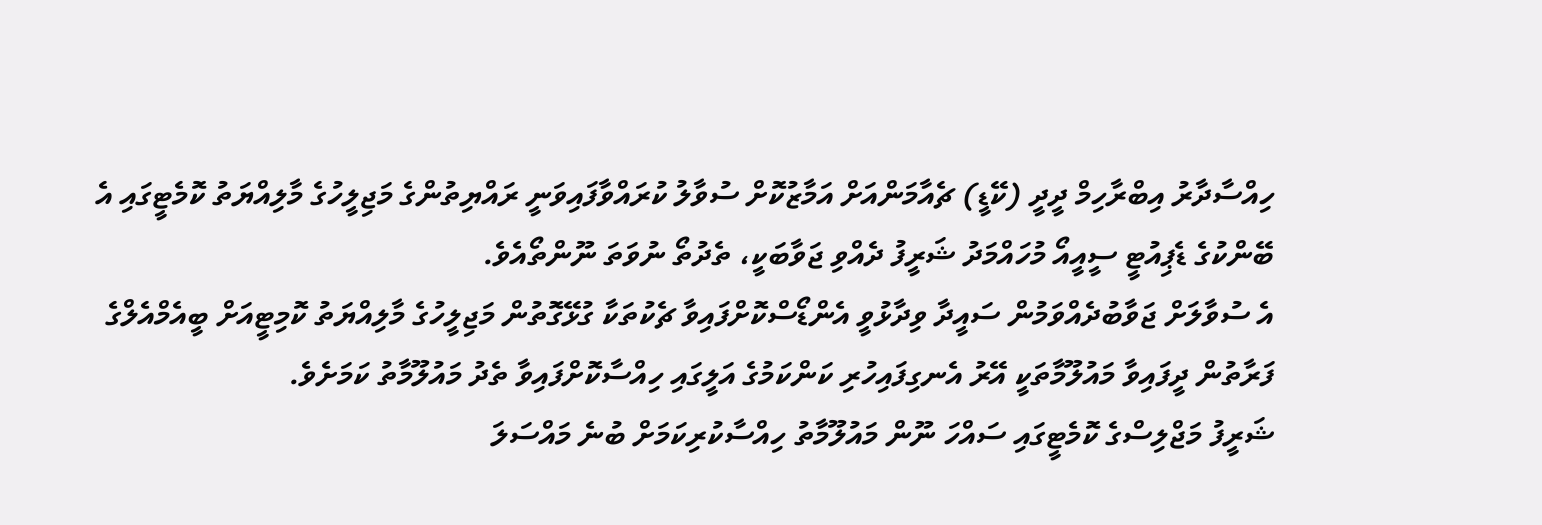ހިއްސާދާރު އިބްރާހިމް ދީދީ (ކޭޑީ) ޗެއާމަންއަށް އަމާޒުކޮށް ސުވާލު ކުރައްވާފައިވަނީ ރައްޔިތުންގެ މަޖިލީހުގެ މާލިއްޔަތު ކޮމެޓީގައި އެ ބޭންކުގެ ޑެޕިއުޓީ ސީއީއޯ މުހައްމަދު ޝަރީފު ދެއްވި ޖަވާބަކީ، ތެދުތޯ ނުވަތަ ނޫންތޯއެވެ.
އެ ސުވާލަށް ޖަވާބުދެއްވަމުން ސައީދާ ވިދާޅުވީ އެންޑޯސްކޮށްފައިވާ ޗެކުތަކާ ގުޅޭގޮތުން މަޖިލީހުގެ މާލިއްޔަތު ކޮމިޓީއަށް ބީއެމްއެލްގެ ފަރާތުން ދީފައިވާ މައުލޫމާތަކީ އޭރު އެނގިފައިހުރި ކަންކަމުގެ އަލީގައި ހިއްސާކޮށްފައިވާ ތެދު މައުލޫމާތު ކަމަށެވެ.
ޝަރީފު މަޖްލިސްގެ ކޮމެޓީގައި ސައްހަ ނޫން މައުލޫމާތު ހިއްސާކުރިކަމަށް ބުނެ މައްސަލަ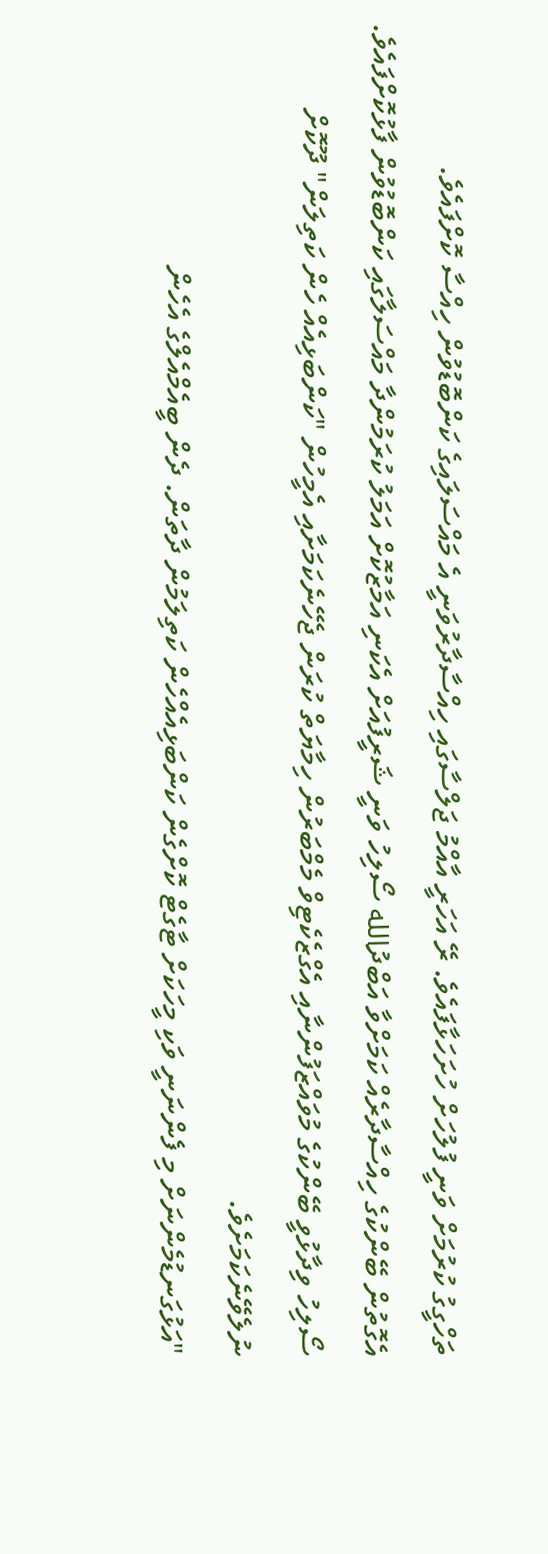ތަހްގީގު ކުރުމަށް ވަނީ ފުލުހަށް ހުށަހަޅާފައެވެ. ރޭ އަހަރީ އާއްމު ޖަލްސާގައި ހިއްސާދާރުވަނީ އެ މައްސަލައިގެ ކަންބޮޑުވުން ހިއްސާ ކޮށްފައެވެ.
އެގޮތުން ބޭންކުގެ ހިއްސާދާރެއް ކަމަށްވާ އަބްދުالله ސޯލިހު ވަނީ ޝަރީފުއަށް އެކަނި އަމާޒުކޮށް އަމަލު ކުރަމުންދާ މައްސަލާގައި ކަންބޮޑުވުން ފާޅުކޮށްފައެވެ. ސޯލިހު ވިދާޅުވީ ބޭންކުގެ މުވައްޒަފުންނާއި އެގްޒެކެޓިވް މެމްބަރުން ހިމާޔަތް ކުރަން ޖެހޭނެކަމަށާއި އެމީހުން "ކަންބަޅިއެއް ހެން ކަތިލަން" ދޫކޮށް ނުލެވޭނެކަމަށެވެ.
"އަޅުގަނޑުމެންނަށް މި ފެންނަނީ ވަކި މީހަކަށް ޓާގެޓް ކޮށްގެން ކަންބަޅިއެއްހެން ކަތިލަމުން ދާތަން. ދެން ބީއެމްއެލްގެ އެހެން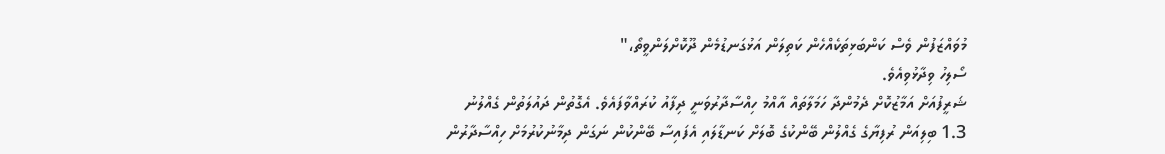މުވައްޒަފުން ވެސް ކަންބަޅިތަކެއްހެން ކަތިލަން އަޅުގަނޑުމެން ދޫކޮށްލަންވީތޯ،"
ސޯލިހު ވިދާޅުވިއެވެ.
ޝަރީފުއަށް އަމާޒުކޮށް ދެމުންދާ ހަމަލާތައް އާއްމު ހިއްސާދާރުވަނީ ދިފާއު ކުރައްވާފައެވެ. އެގޮތުން ދައުލަތުން ގެއްލުނު 1.3 ބިލިއަން ރުފިޔާގެ ގެއްލުން ބޭންކުގެ ބޮލަށް ކަނޑާލައި އެފައިސާ ބޭންކުން ނަގަން ދިމާނުކުރުމަށް ހިއްސާދާރުން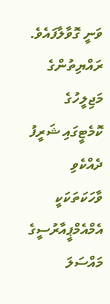ވަނީ ގޮވާލާފައެވެ.
ރައްޔިތުންގެ މަޖިލީހުގެ ކޮމެޓީގައި ޝަރީފު ދެއްކެވި ވާހަކަތަކަކީ އެމްއެމްޕީއާރުސީގެ މައްސަލަ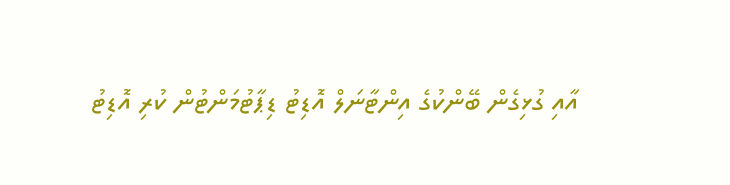އާއި ގުޅިގެން ބޭންކުގެ އިންޓާނަލް އޮޑިޓު ޑިޕާޓުމަންޓުން ކުރި އޮޑިޓު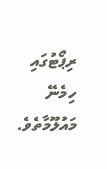ރިޕޯޓުގައި ހިމެނޭ މައުލޫމާތެވެ.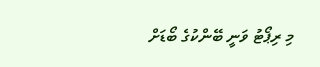މި ރިޕޯޓު ވަނީ ބޭންކުގެ ބޯޑަށް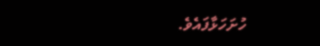ހުށަހަޅާފައެވެ.